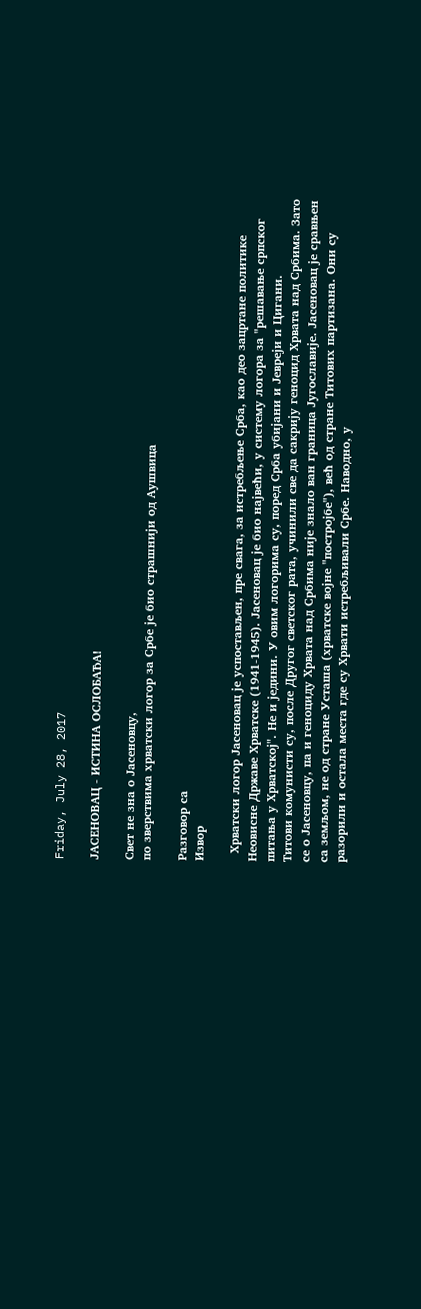Friday, July 28, 2017

ЈАСЕНОВАЦ - ИСТИНА ОСЛОБАЂА!

Свет не зна о Јасеновцу,
по зверствима хрватски логор за Србе је био страшнији од Аушвица

Разговор са
Извор

  Хрватски логор Јасеновац је успостављен, пре свага, за истребљење Срба, као део зацртане политике Неовисне Државе Хрватске (1941-1945). Јасеновац је био највећи, у систему логора за "решавање српског питања у Хрватској". Не и једини. У овим логорима су, поред Срба убијани и Јевреји и Цигани.
Титови комунисти су, после Другог светског рата, учинили све да сакрију геноцид Хрвата над Србима. Зато се о Јасеновцу, па и геноциду Хрвата над Србима није знало ван граница Југославије. Јасеновац је сравњен са земљом, не од стране Усташа (хрватске војне "постројбе"), већ од стране Титових партизана. Они су разорили и остала места где су Хрвати истребљивали Србе. Наводно, у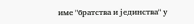име "братства и јединства" у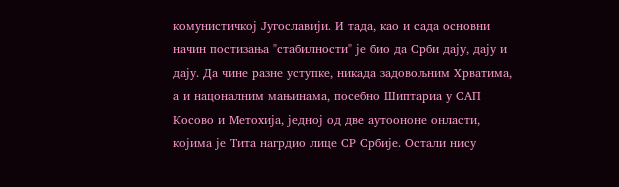комунистичкој Југославији. И тада, као и сада основни начин постизања "стабилности" је био да Срби дају, дају и дају. Да чине разне уступке, никада задовољним Хрватима, а и нацоналним мањинама, посебно Шиптариа у САП Косово и Метохија, једној од две аутоононе онласти, којима је Тита нагрдио лице СР Србије. Остали нису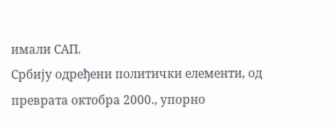имали САП.
Србију одређени политички елементи, од преврата октобра 2000., упорно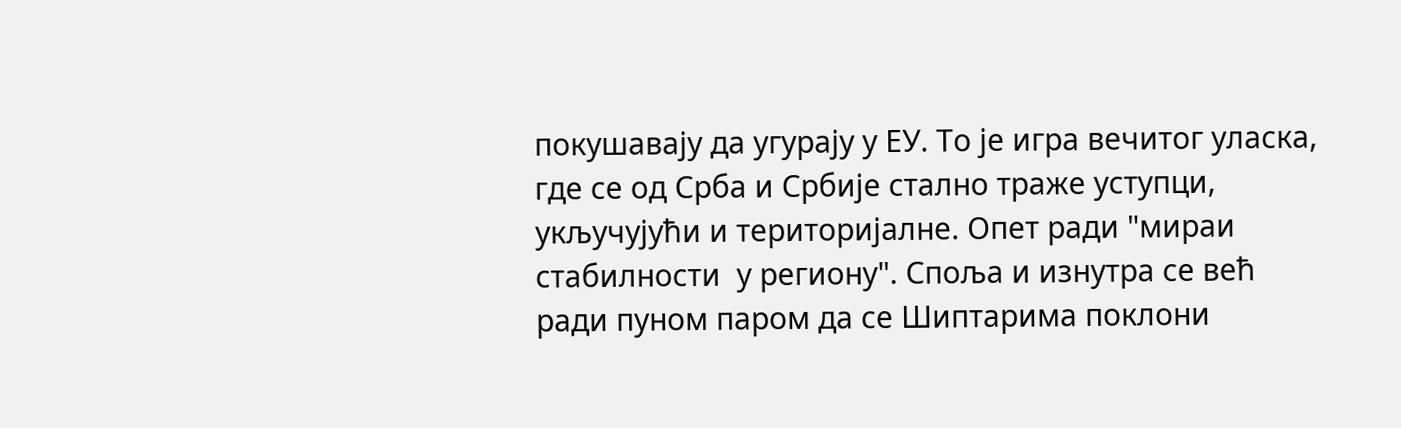покушавају да угурају у ЕУ. То је игра вечитог уласка, где се од Срба и Србије стално траже уступци, укључујући и територијалне. Опет ради "мираи стабилности  у региону". Споља и изнутра се већ ради пуном паром да се Шиптарима поклони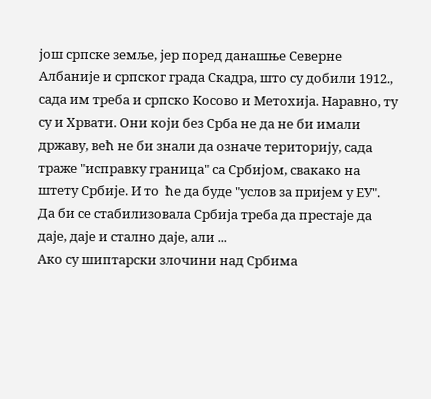још српске земље, јер поред данашње Северне Албаније и српског града Скадра, што су добили 1912., сада им треба и српско Косово и Метохија. Наравно, ту су и Хрвати. Они који без Срба не да не би имали државу, већ не би знали да означе територију, сада траже "исправку граница" са Србијом, свакако на штету Србије. И то  ће да буде "услов за пријем у ЕУ". Да би се стабилизовала Србија треба да престаје да даје, даје и стално даје, али ...
Ако су шиптарски злочини над Србима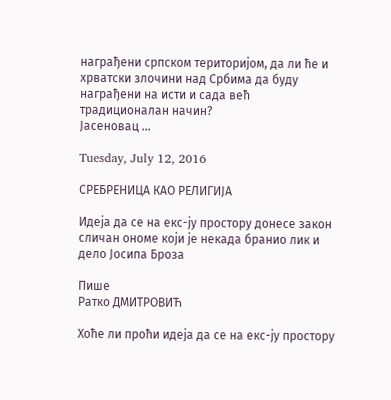награђени српском територијом, да ли ће и хрватски злочини над Србима да буду награђени на исти и сада већ традиционалан начин?
Јасеновац ...

Tuesday, July 12, 2016

СРЕБРЕНИЦА КАО РЕЛИГИЈА

Идеја да се на екс-ју простору донесе закон сличан ономе који је некада бранио лик и дело Јосипа Броза

Пише
Ратко ДМИТРОВИЋ

Хоће ли проћи идеја да се на екс-ју простору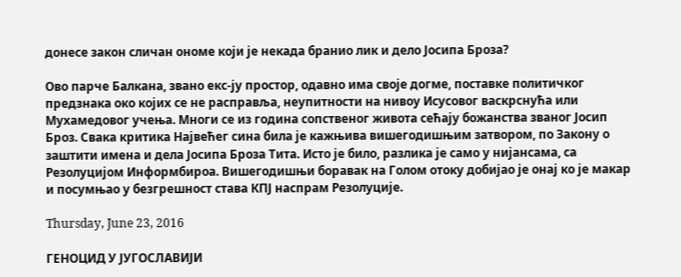донесе закон сличан ономе који је некада бранио лик и дело Јосипа Броза?

Ово парче Балкана, звано екс-ју простор, одавно има своје догме, поставке политичког предзнака око којих се не расправља, неупитности на нивоу Исусовог васкрснућа или Мухамедовог учења. Многи се из година сопственог живота сећају божанства званог Јосип Броз. Свака критика Највећег сина била је кажњива вишегодишњим затвором, по Закону о заштити имена и дела Јосипа Броза Тита. Исто је било, разлика је само у нијансама, са Резолуцијом Информбироа. Вишегодишњи боравак на Голом отоку добијао је онај ко је макар и посумњао у безгрешност става КПЈ наспрам Резолуције.

Thursday, June 23, 2016

ГЕНОЦИД У ЈУГОСЛАВИЈИ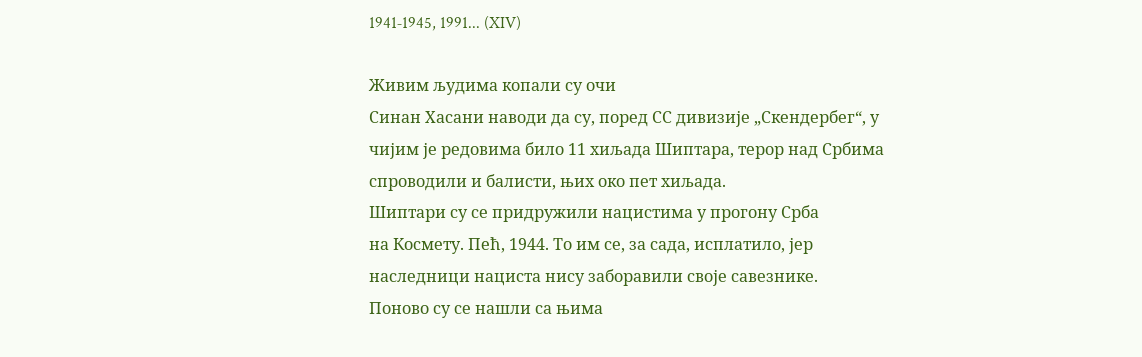1941‐1945, 1991... (XIV)

Живим људима копали су очи
Синан Хасани наводи да су, поред СС дивизије „Скендербег“, у чијим је редовима било 11 хиљада Шиптара, терор над Србима спроводили и балисти, њих око пет хиљада.
Шиптари су се придружили нацистима у прогону Срба
на Космету. Пећ, 1944. То им се, за сада, исплатило, јер
наследници нациста нису заборавили своје савезнике.
Поново су се нашли са њима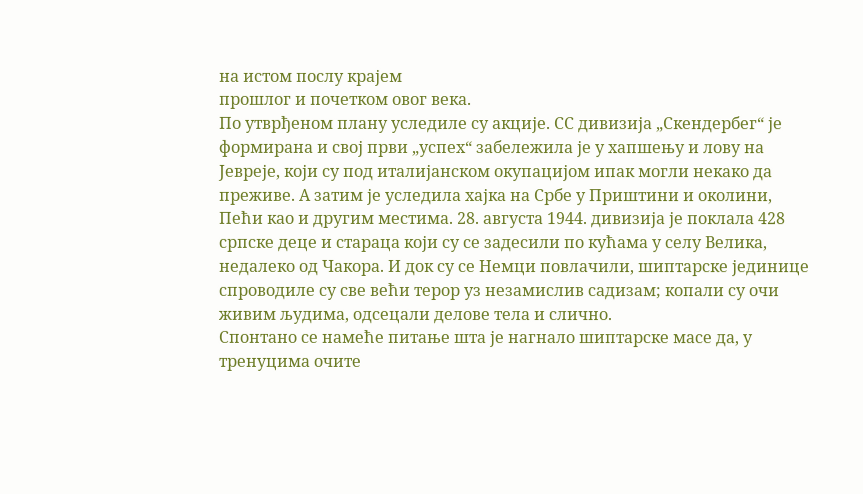на истом послу крајем
прошлог и почетком овог века.
По утврђеном плану уследиле су акције. СС дивизија „Скендербег“ је формирана и свој први „успех“ забележила је у хапшењу и лову на Јевреје, који су под италијанском окупацијом ипак могли некако да преживе. А затим је уследила хајка на Србе у Приштини и околини, Пећи као и другим местима. 28. августа 1944. дивизија је поклала 428 српске деце и стараца који су се задесили по кућама у селу Велика, недалеко од Чакора. И док су се Немци повлачили, шиптарске јединице спроводиле су све већи терор уз незамислив садизам; копали су очи живим људима, одсецали делове тела и слично.
Спонтано се намеће питање шта је нагнало шиптарске масе да, у тренуцима очите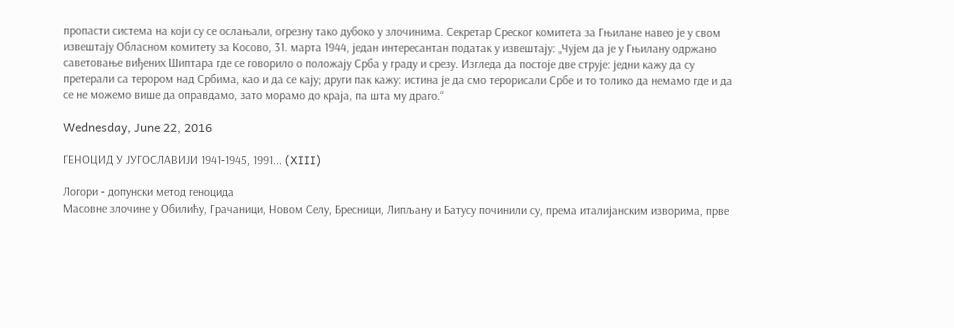пропасти система на који су се ослањали, огрезну тако дубоко у злочинима. Секретар Среског комитета за Гњилане навео је у свом извештају Обласном комитету за Косово, 31. марта 1944, један интересантан податак у извештају: „Чујем да је у Гњилану одржано саветовање виђених Шиптара где се говорило о положају Срба у граду и срезу. Изгледа да постоје две струје: једни кажу да су претерали са терором над Србима, као и да се кају; други пак кажу: истина је да смо терорисали Србе и то толико да немамо где и да се не можемо више да оправдамо, зато морамо до краја, па шта му драго.“

Wednesday, June 22, 2016

ГЕНОЦИД У ЈУГОСЛАВИЈИ 1941‐1945, 1991... (XIII)

Логори ‐ допунски метод геноцида
Масовне злочине у Обилићу, Грачаници, Новом Селу, Бресници, Липљану и Батусу починили су, према италијанским изворима, прве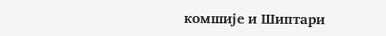комшије и Шиптари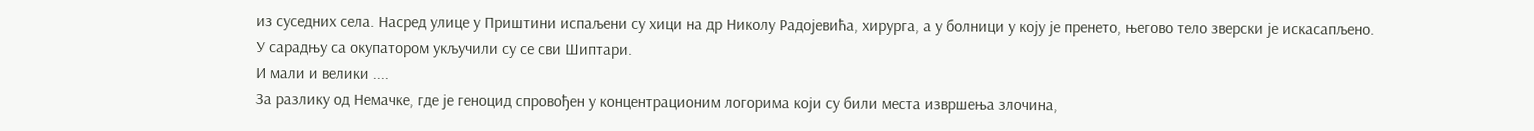из суседних села. Насред улице у Приштини испаљени су хици на др Николу Радојевића, хирурга, а у болници у коју је пренето, његово тело зверски је искасапљено.
У сарадњу са окупатором укључили су се сви Шиптари.
И мали и велики ....
За разлику од Немачке, где је геноцид спровођен у концентрационим логорима који су били места извршења злочина,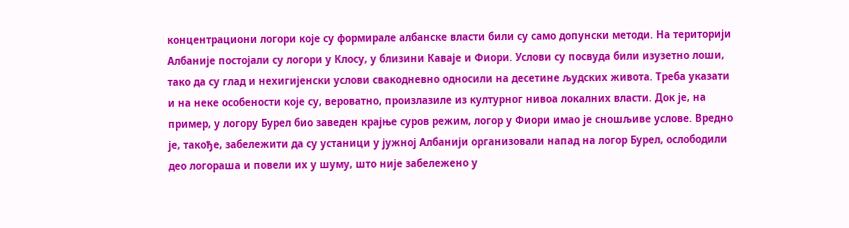концентрациони логори које су формирале албанске власти били су само допунски методи. На територији Албаније постојали су логори у Клосу, у близини Каваје и Фиори. Услови су посвуда били изузетно лоши, тако да су глад и нехигијенски услови свакодневно односили на десетине људских живота. Треба указати и на неке особености које су, вероватно, произлазиле из културног нивоа локалних власти. Док је, на пример, у логору Бурел био заведен крајње суров режим, логор у Фиори имао је сношљиве услове. Вредно је, такође, забележити да су устаници у јужној Албанији организовали напад на логор Бурел, ослободили део логораша и повели их у шуму, што није забележено у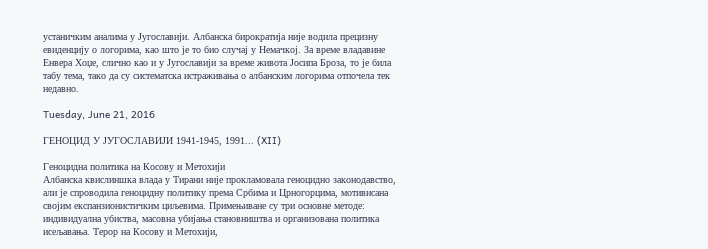устаничким аналима у Југославији. Албанска бирократија није водила прецизну евиденцију о логорима, као што је то био случај у Немачкој. За време владавине Енвера Хоџе, слично као и у Југославији за време живота Јосипа Броза, то је била табу тема, тако да су систематска истраживања о албанским логорима отпочела тек недавно.

Tuesday, June 21, 2016

ГЕНОЦИД У ЈУГОСЛАВИЈИ 1941‐1945, 1991... (XII)

Геноцидна политика на Косову и Метохији
Албанска квислиншка влада у Тирани није прокламовала геноцидно законодавство, али је спроводила геноцидну политику према Србима и Црногорцима, мотивисана својим експанзионистичким циљевима. Примењиване су три основне методе: индивидуална убиства, масовна убијања становништва и организована политика исељавања. Терор на Косову и Метохији,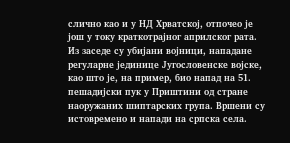слично као и у НД Хрватској, отпочео је још у току краткотрајног априлског рата. Из заседе су убијани војници, нападане регуларне јединице Југословенске војске, као што је, на пример, био напад на 51. пешадијски пук у Приштини од стране наоружаних шиптарских група. Вршени су истовремено и напади на српска села.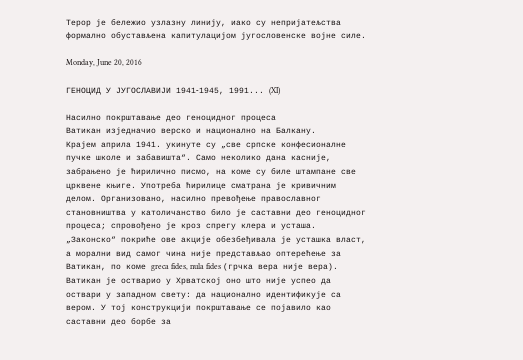Терор је бележио узлазну линију, иако су непријатељства формално обустављена капитулацијом југословенске војне силе.

Monday, June 20, 2016

ГЕНОЦИД У ЈУГОСЛАВИЈИ 1941‐1945, 1991... (XI)

Насилно покрштавање део геноцидног процеса
Ватикан изједначио верско и национално на Балкану.
Крајем априла 1941. укинуте су „све српске конфесионалне пучке школе и забавишта“. Само неколико дана касније, забрањено је ћирилично писмо, на коме су биле штампане све црквене књиге. Употреба ћирилице сматрана је кривичним делом. Организовано, насилно превођење православног становништва у католичанство било је саставни део геноцидног процеса; спровођено је кроз спрегу клера и усташа. „Законско“ покриће ове акције обезбеђивала је усташка власт, а морални вид самог чина није представљао оптерећење за Ватикан, по коме greca fides, nula fides (грчка вера није вера). Ватикан је остварио у Хрватској оно што није успео да оствари у западном свету: да национално идентификује са вером. У тој конструкцији покрштавање се појавило као саставни део борбе за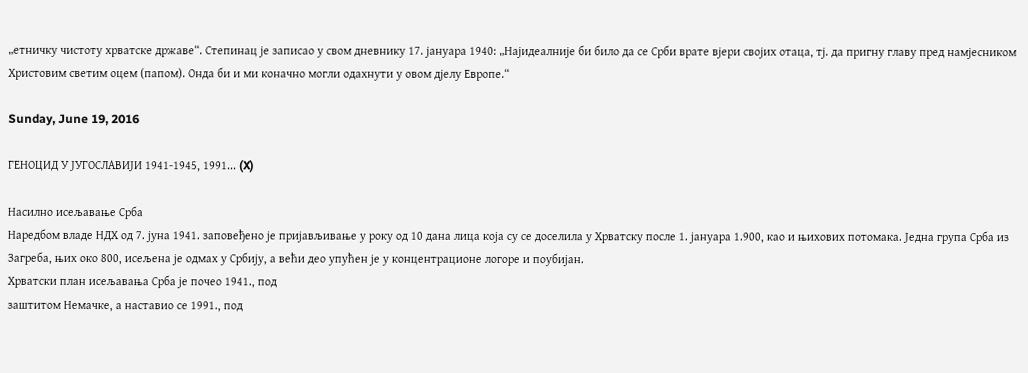„етничку чистоту хрватске државе“. Степинац је записао у свом дневнику 17. јануара 1940: „Најидеалније би било да се Срби врате вјери својих отаца, тј. да пригну главу пред намјесником Христовим светим оцем (папом). Онда би и ми коначно могли одахнути у овом дјелу Европе.“

Sunday, June 19, 2016

ГЕНОЦИД У ЈУГОСЛАВИЈИ 1941‐1945, 1991... (X)

Насилно исељавање Срба
Наредбом владе НДХ од 7. јуна 1941. заповеђено је пријављивање у року од 10 дана лица која су се доселила у Хрватску после 1. јануара 1.900, као и њихових потомака. Једна група Срба из Загреба, њих око 800, исељена је одмах у Србију, а већи део упућен је у концентрационе логоре и поубијан.
Хрватски план исељавања Срба је почео 1941., под
заштитом Немачке, а наставио се 1991., под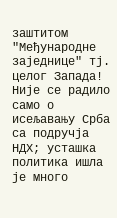заштитом
"Међународне заједнице" тј. целог Запада!
Није се радило само о исељавању Срба са подручја НДХ; усташка политика ишла је много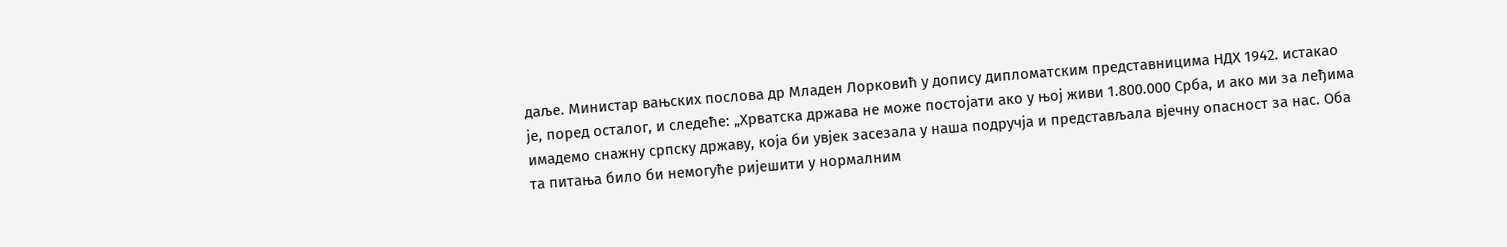даље. Министар вањских послова др Младен Лорковић у допису дипломатским представницима НДХ 1942. истакао је, поред осталог, и следеће: „Хрватска држава не може постојати ако у њој живи 1.800.000 Срба, и ако ми за леђима имадемо снажну српску државу, која би увјек засезала у наша подручја и представљала вјечну опасност за нас. Оба та питања било би немогуће ријешити у нормалним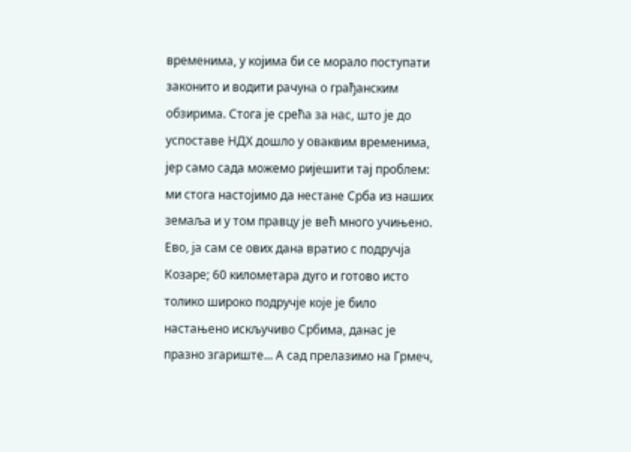временима, у којима би се морало поступати законито и водити рачуна о грађанским обзирима. Стога је срећа за нас, што је до успоставе НДХ дошло у оваквим временима, јер само сада можемо ријешити тај проблем: ми стога настојимо да нестане Срба из наших земаља и у том правцу је већ много учињено. Ево, ја сам се ових дана вратио с подручја Козаре; 60 километара дуго и готово исто толико широко подручје које је било настањено искључиво Србима, данас је празно згариште... А сад прелазимо на Грмеч,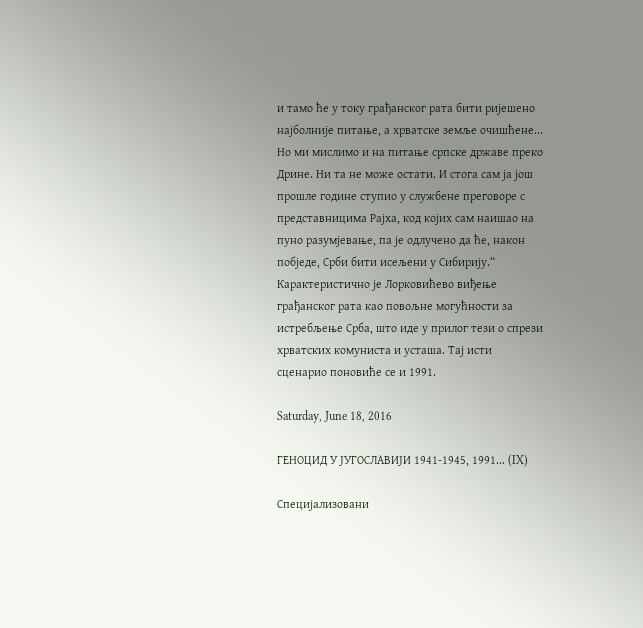и тамо ће у току грађанског рата бити ријешено најболније питање, а хрватске земље очишћене... Но ми мислимо и на питање српске државе преко Дрине. Ни та не може остати. И стога сам ја још прошле године ступио у службене преговоре с представницима Рајха, код којих сам наишао на пуно разумјевање, па је одлучено да ће, након побједе, Срби бити исељени у Сибирију.“ Карактеристично је Лорковићево виђење грађанског рата као повољне могућности за истребљење Срба, што иде у прилог тези о спрези хрватских комуниста и усташа. Тај исти сценариo поновиће се и 1991.

Saturday, June 18, 2016

ГЕНОЦИД У ЈУГОСЛАВИЈИ 1941‐1945, 1991... (IX)

Специјализовани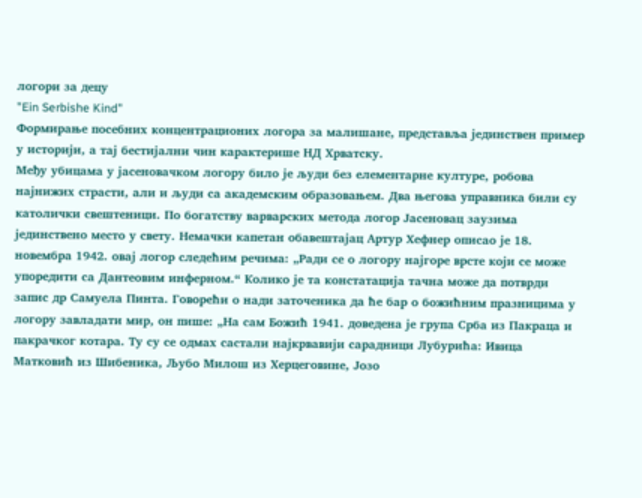логори за децу
"Ein Serbishe Kind"
Формирање посебних концентрационих логора за малишане, представља јединствен пример у историји, а тај бестијални чин карактерише НД Хрватску.
Међу убицама у јасеновачком логору било је људи без елементарне културе, робова најнижих страсти, али и људи са академским образовањем. Два његова управника били су католички свештеници. По богатству варварских метода логор Јасеновац заузима јединствено место у свету. Немачки капетан обавештајац Артур Хефнер описао је 18. новембра 1942. овај логор следећим речима: „Ради се о логору најгоре врсте који се може упоредити са Дантеовим инферном.“ Колико је та констатација тачна може да потврди запис др Самуела Пинта. Говорећи о нади заточеника да ће бар о божићним празницима у логору завладати мир, он пише: „На сам Божић 1941. доведена је група Срба из Пакраца и пакрачког котара. Ту су се одмах састали најкрвавији сарадници Лубурића: Ивица Матковић из Шибеника, Љубо Милош из Херцеговине, Јозо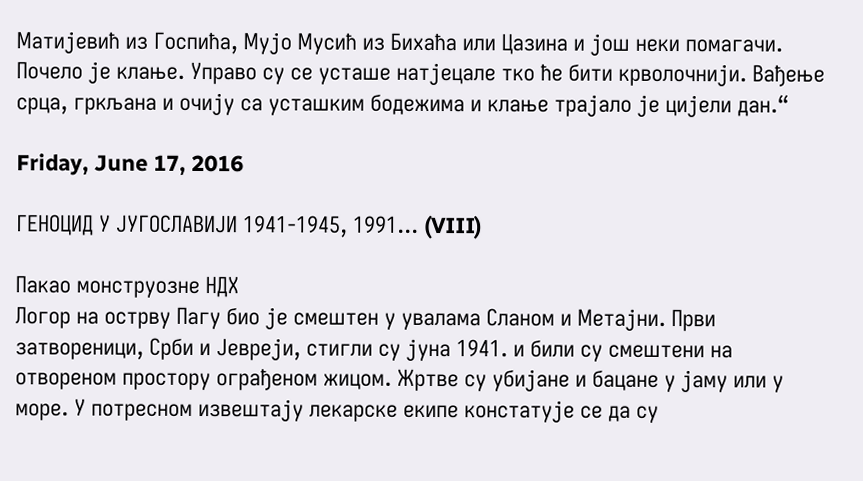Матијевић из Госпића, Мујо Мусић из Бихаћа или Цазина и још неки помагачи. Почело је клање. Управо су се усташе натјецале тко ће бити крволочнији. Вађење срца, гркљана и очију са усташким бодежима и клање трајало је цијели дан.“

Friday, June 17, 2016

ГЕНОЦИД У ЈУГОСЛАВИЈИ 1941‐1945, 1991... (VIII)

Пакао монструозне НДХ
Логор на острву Пагу био је смештен у увалама Сланом и Метајни. Први затвореници, Срби и Јевреји, стигли су јуна 1941. и били су смештени на отвореном простору ограђеном жицом. Жртве су убијане и бацане у јаму или у море. У потресном извештају лекарске екипе констатује се да су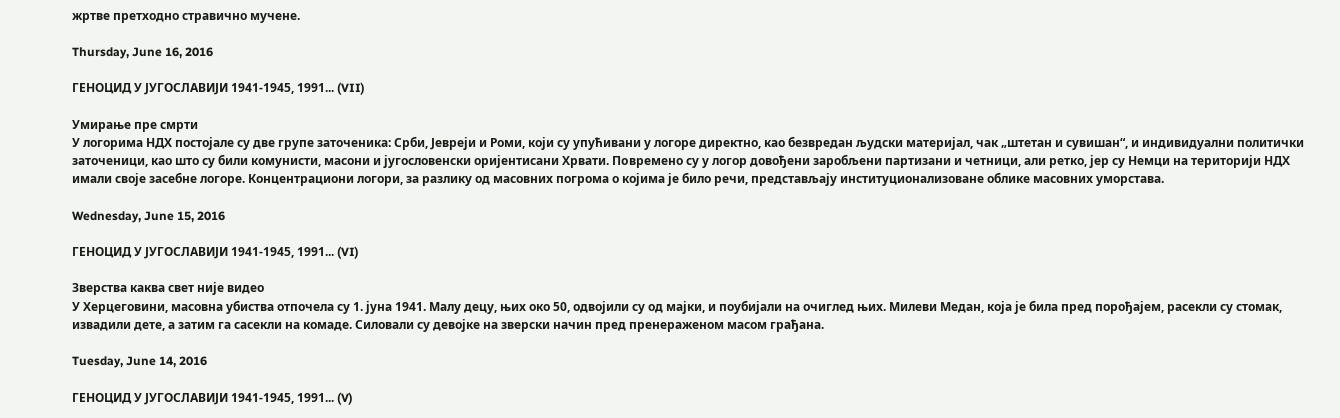жртве претходно стравично мучене.

Thursday, June 16, 2016

ГЕНОЦИД У ЈУГОСЛАВИЈИ 1941‐1945, 1991... (VII)

Умирање пре смрти
У логорима НДХ постојале су две групе заточеника: Срби, Јевреји и Роми, који су упућивани у логоре директно, као безвредан људски материјал, чак „штетан и сувишан“, и индивидуални политички заточеници, као што су били комунисти, масони и југословенски оријентисани Хрвати. Пoвремено су у логор довођени заробљени партизани и четници, али ретко, јер су Немци на територији НДХ имали своје засебне логоре. Концентрациони логори, за разлику од масовних погрома о којима је било речи, представљају институционализоване облике масовних уморстава.

Wednesday, June 15, 2016

ГЕНОЦИД У ЈУГОСЛАВИЈИ 1941‐1945, 1991... (VI)

Зверства каква свет није видео
У Херцеговини, масовна убиства отпочела су 1. јуна 1941. Малу децу, њих око 50, одвојили су од мајки, и поубијали на очиглед њих. Милеви Медан, која је била пред порођајем, расекли су стомак, извадили дете, а затим га сасекли на комаде. Силовали су девојке на зверски начин пред пренераженом масом грађана.

Tuesday, June 14, 2016

ГЕНОЦИД У ЈУГОСЛАВИЈИ 1941‐1945, 1991... (V)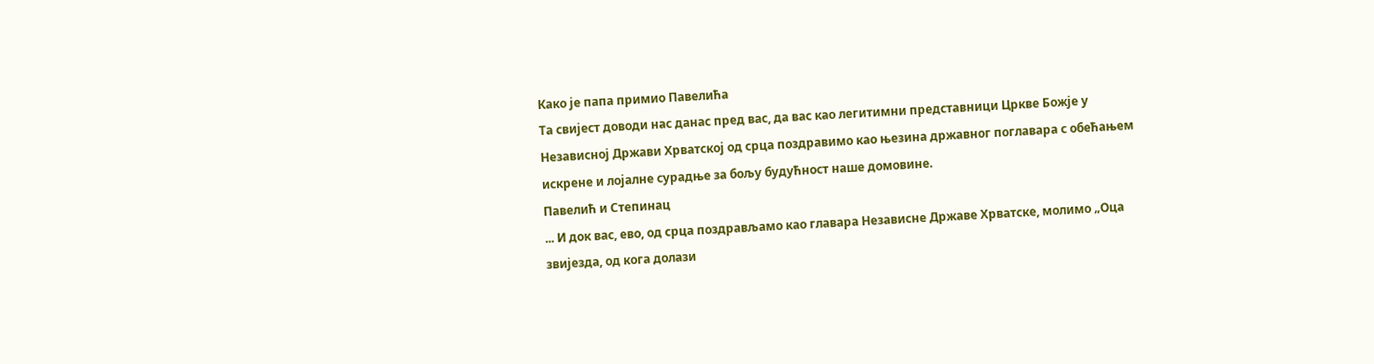Како је папа примио Павелића
Та свијест доводи нас данас пред вас, да вас као легитимни представници Цркве Божје у Независној Држави Хрватској од срца поздравимо као њезина државног поглавара с обећањем искрене и лојалне сурадње за бољу будућност наше домовине.
Павелић и Степинац
... И док вас, ево, од срца поздрављамо као главара Независне Државе Хрватске, молимо „Оца звијезда, од кога долази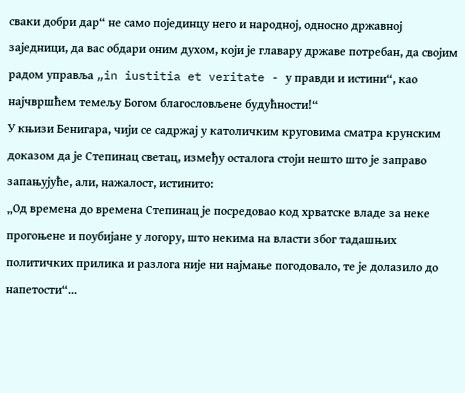сваки добри дар“ не само појединцу него и народној, односно државној заједници, да вас обдари оним духом, који је главару државе потребан, да својим радом управља „in iustitia et veritate - у правди и истини“, као најчвршћем темељу Богом благословљене будућности!“
У књизи Бенигара, чији се садржај у католичким круговима сматра крунским доказом да је Степинац светац, између осталога стоји нешто што је заправо запањујуће, али, нажалост, истинито:
„Од времена до времена Степинац је посредовао код хрватске владе за неке прогоњене и поубијане у логору, што некима на власти због тадашњих политичких прилика и разлога није ни најмање погодовало, те је долазило до напетости“...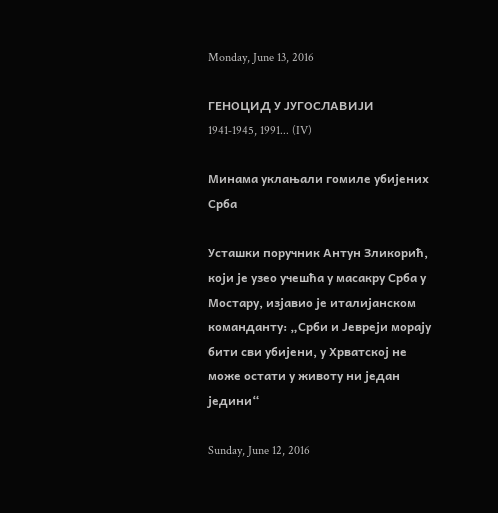Monday, June 13, 2016

ГЕНОЦИД У ЈУГОСЛАВИЈИ 1941‐1945, 1991... (IV)

Минама уклањали гомиле убијених Срба

Усташки поручник Антун Зликорић, који је узео учешћа у масакру Срба у Мостару, изјавио је италијанском команданту: „Срби и Јевреји морају бити сви убијени, у Хрватској не може остати у животу ни један једини“

Sunday, June 12, 2016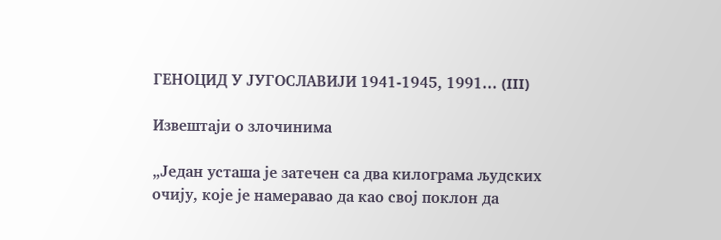ГЕНОЦИД У ЈУГОСЛАВИЈИ 1941‐1945, 1991... (III)

Извештаји о злочинима

„Један усташа је затечен са два килограма људских очију, које је намеравао да као свој поклон да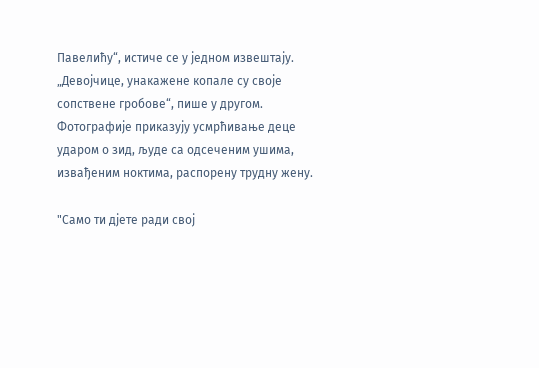Павелићу“, истиче се у једном извештају. „Девојчице, унакажене копале су своје сопствене гробове“, пише у другом. Фотографије приказују усмрћивање деце ударом о зид, људе са одсеченим ушима, извађеним ноктима, распорену трудну жену.

"Само ти дјете ради свој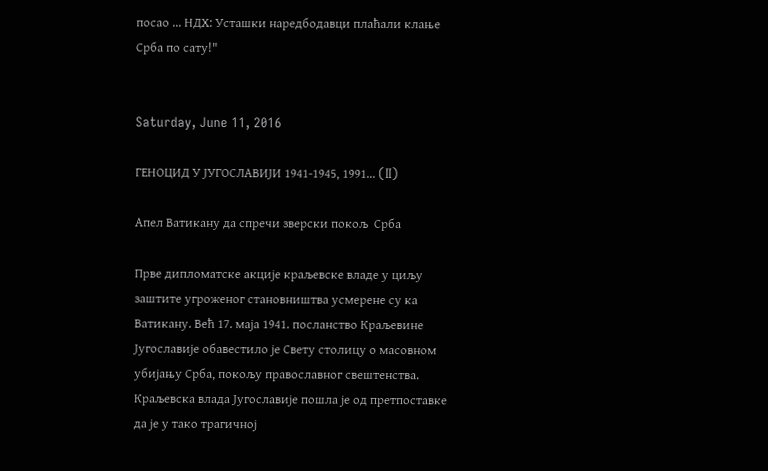посао ... НДХ: Усташки наредбодавци плаћали клање Срба по сату!"


Saturday, June 11, 2016

ГЕНОЦИД У ЈУГОСЛАВИЈИ 1941‐1945, 1991... (II)

Апел Ватикану да спречи зверски покољ  Срба

Прве дипломатске акције краљевске владе у циљу заштите угроженог становништва усмерене су ка Ватикану. Већ 17. маја 1941. посланство Краљевине Југославије обавестило је Свету столицу о масовном убијању Срба, покољу православног свештенства.
Краљевска влада Југославије пошла је од претпоставке да је у тако трагичној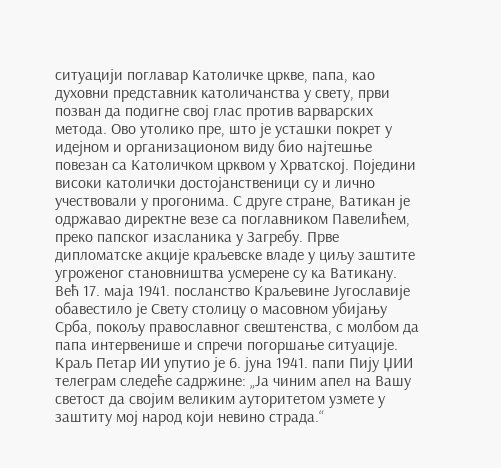ситуацији поглавар Католичке цркве, папа, као духовни представник католичанства у свету, први позван да подигне свој глас против варварских метода. Ово утолико пре, што је усташки покрет у идејном и организационом виду био најтешње повезан са Католичком црквом у Хрватској. Поједини високи католички достојанственици су и лично учествовали у прогонима. С друге стране, Ватикан је одржавао директне везе са поглавником Павелићем, преко папског изасланика у Загребу. Прве дипломатске акције краљевске владе у циљу заштите угроженог становништва усмерене су ка Ватикану.
Већ 17. маја 1941. посланство Краљевине Југославије обавестило је Свету столицу о масовном убијању Срба, покољу православног свештенства, с молбом да папа интервенише и спречи погоршање ситуације. Краљ Петар ИИ упутио је 6. јуна 1941. папи Пију ЏИИ телеграм следеће садржине: „Ја чиним апел на Вашу светост да својим великим ауторитетом узмете у заштиту мој народ који невино страда.“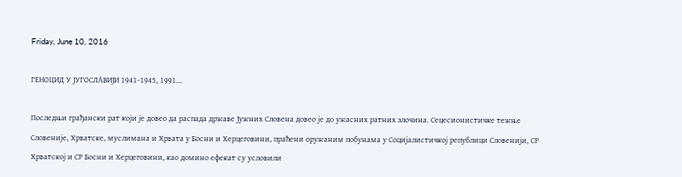Friday, June 10, 2016

ГЕНОЦИД У ЈУГОСЛАВИЈИ 1941‐1945, 1991...

Последњи грађански рат који је довео да распада државе Јужних Словена довео је до ужасних ратних злочина. Сецесионистичке тежње Словеније, Хрватске, муслимана и Хрвата у Босни и Херцеговини, праћени оружаним побунама у Социјалистичкој републици Словенији, СР Хрватској и СР Босни и Херцеговини, као домино ефекат су условили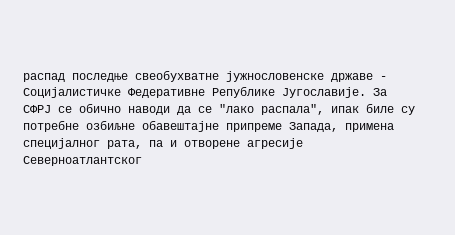распад последње свеобухватне јужнословенске државе - Социјалистичке Федеративне Републике Југославије. За СФРЈ се обично наводи да се "лако распала", ипак биле су потребне озбиљне обавештајне припреме Запада, примена специјалног рата, па и отворене агресије Северноатлантског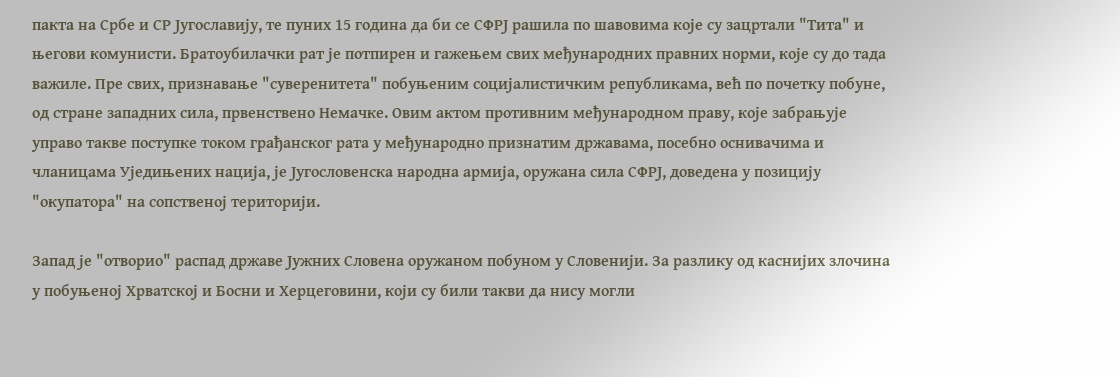пакта на Србе и СР Југославију, те пуних 15 година да би се СФРЈ рашила по шавовима које су зацртали "Тита" и његови комунисти. Братоубилачки рат је потпирен и гажењем свих међународних правних норми, које су до тада важиле. Пре свих, признавање "суверенитета" побуњеним социјалистичким републикама, већ по почетку побуне, од стране западних сила, првенствено Немачке. Овим актом противним међународном праву, које забрањује управо такве поступке током грађанског рата у међународно признатим државама, посебно оснивачима и чланицама Уједињених нација, је Југословенска народна армија, оружана сила СФРЈ, доведена у позицију "окупатора" на сопственој територији.

Запад је "отворио" распад државе Јужних Словена оружаном побуном у Словенији. За разлику од каснијих злочина у побуњеној Хрватској и Босни и Херцеговини, који су били такви да нису могли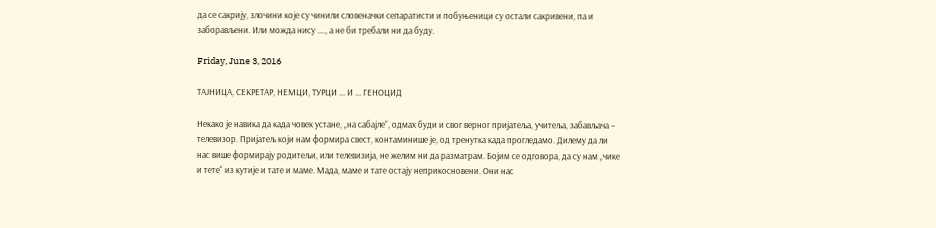да се сакрију, злочини које су чинили словеначки сепаратисти и побуњеници су остали сакривени, па и заборављени. Или можда нису ...., а не би требали ни да буду.

Friday, June 3, 2016

ТАЈНИЦА, СЕКРЕТАР, НЕМЦИ, ТУРЦИ ... И ... ГЕНОЦИД

Некако је навика да када човек устане, „на сабајле“, одмах буди и свог верног пријатеља, учитеља, забављача – телевизор. Пријатељ који нам формира свест, контаминише је, од тренутка када прогледамо. Дилему да ли нас више формирају родитељи, или телевизија, не желим ни да разматрам. Бојим се одговора, да су нам „чике и тете“ из кутије и тате и маме. Мада, маме и тате остају неприкосновени. Они нас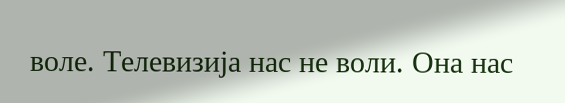воле. Телевизија нас не воли. Она нас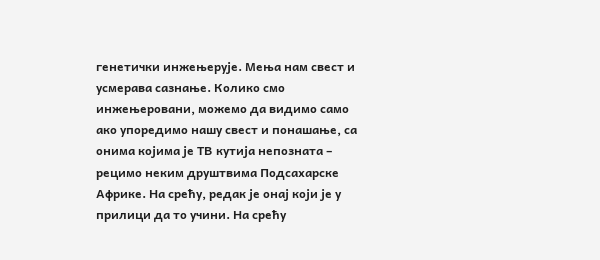генетички инжењерује. Мења нам свест и усмерава сазнање. Колико смо инжењеровани, можемо да видимо само ако упоредимо нашу свест и понашање, са онима којима је ТВ кутија непозната – рецимо неким друштвима Подсахарске Африке. На срећу, редак је онај који је у прилици да то учини. На срећу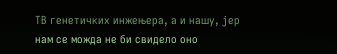ТВ генетичких инжењера, а и нашу, јер нам се можда не би свидело оно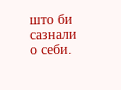што би сазнали о себи.